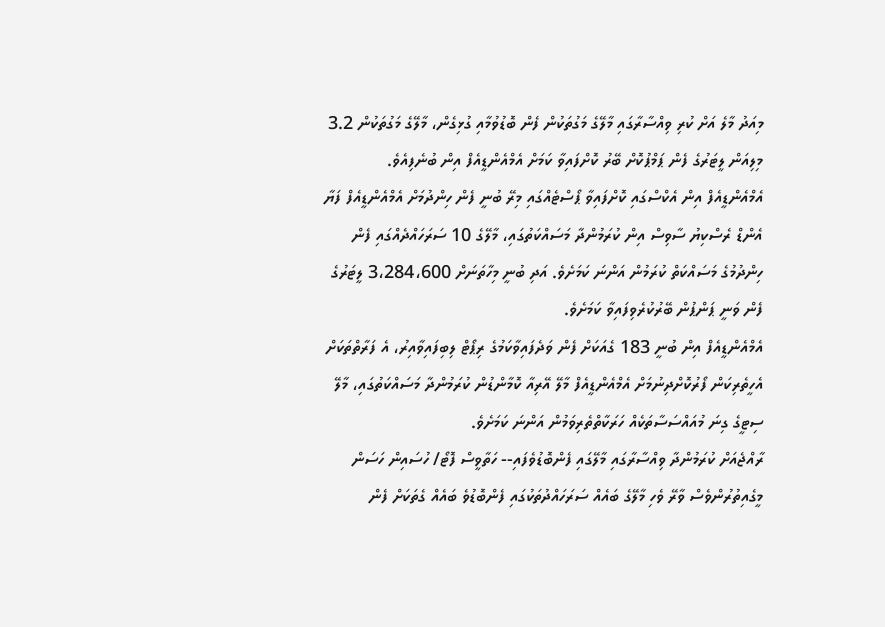މިއަދު މާލެ އަށް ކުރި ވިއްސާރާގައި މާލޭގެ މަގުތަކުން ފެން ބޮޑުވުމާއި ގުޅިގެން، މާލޭގެ މަގުތަކުން 3.2 މިލިއަން ލީޓަރުގެ ފެން ޕަމްޕުކޮށް ބޭރު ކޮށްފައިވާ ކަމަށް އެމްއެންޑީއެފް އިން ބުނެފިއެވެ.
އެމްއެންޑީއެފް އިން އެކްސްގައި ކޮށްފައިވާ ޕޯސްޓެއްގައި މިރޭ ބުނީ ފެން ހިންދުމަށް އެމްއެންޑީއެފް ފަޔާ އެންޑް ރެސްކިޔު ސާވިސް އިން ކުރަމުންދާ މަސައްކަތުގައި، މާލޭގެ 10 ސަރަހައްދެއްގައި ފެން ހިންދުމުގެ މަސައްކަތް ކުރަމުން އަންނަ ކަމަށެވެ. އަދި ބުނީ މިހާތަނަށް 3،284،600 ލީޓަރުގެ ފެން ވަނީ ޕަންޕުން ބޭރުކުރެވިފައިވާ ކަމަށެވެ.
އެމްއެންޑީއެފް އިން ބުނީ 183 ގެއަކަށް ފެން ވަދެފައިވާކަމުގެ ރިޕޯޓް ލިބިފައިވާއިރު، އެ ފަރާތްތަކަށް އެހީތެރިކަން ފޯރުކޮށްދިނުމަށް އެމްއެންޑީއެފް މާލޭ އޭރިއާ ކޮމާންޑުން ކުރަމުންދާ މަސައްކަތުގައި، މާލޭ ސިޓީގެ ގިނަ މުއައްސަސާތަކެއް ހަރަކާތްތެރިވަމުން އަންނަ ކަމަށެވެ.
ރާއްޖެއަށް ކުރަމުންދާ ވިއްސާރާގައި މާލޭގައި ފެންބޮޑުވެފައި-- ހަތާވީސް ފޮޓޯ/ ހުސައިން ހަސަން
މީގެއިތުރުންވެސް ވާރޭ ވެހި މާލޭގެ ބައެއް ސަރަހައްދުތަކުގައި ފެންބޮޑުވެ ބައެއް ގެތަކަށް ފެން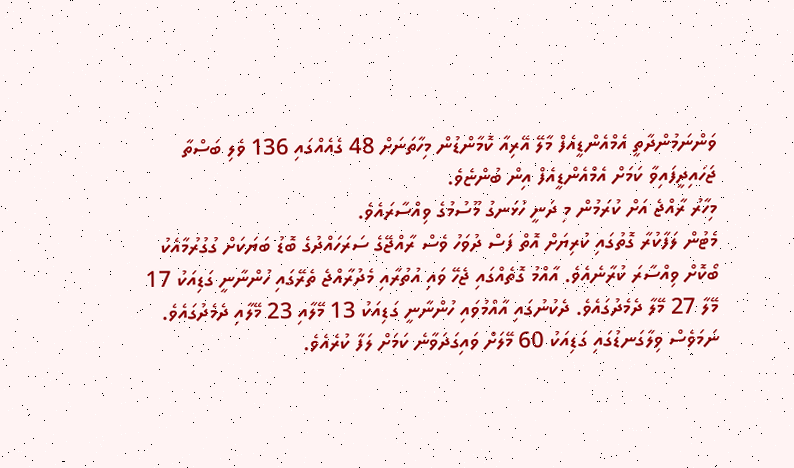ވަންނަމުންދާތީ އެމްއެންޑީއެފް މާލޭ އޭރިއާ ކޮމާންޑުން މިހާތަނަށް 48 ގެއެއްގައި 136 ވެލި ބަސްތާ ޖަހައިދީފައިވާ ކަމަށް އެމްއެންޑީއެފް އިން ބުންޏެވެ.
މިހާރު ރާއްޖެ އަށް ކުރަމުން މި ދަނީ ހުޅަނގު މޫސުމުގެ ވިއްސާރައެވެ.
މެޓުން ލަފާކުރާ ގޮތުގައި ކުރިޔަށް އޮތް ފަސް ދުވަހު ވެސް ރާއްޖޭގެ ސަރަހައްދުގެ ބޮޑު ބަޔަކަށް ގުގުރުމާއެކު ބޯކޮށް ވިއްސާރަ ކުރާނެއެވެ. އާއްމު ގޮތެއްގައި ޖެހޭ ވައި އުތުރާއި މެދުރާއްޖެ ތެރޭގައި ހުންނާނީ ގަޑިއަކު 17 މޭލާ 27 މޭލާ ދެމެދުގައެވެ. ދެކުނުގައި އާއްމުވައި ހުންނާނީ ގަޑިއަކު 13 މޭލާއި 23 މޭލާއި ދެމެދުގައެވެ. ނަމަވެސް ވިލާގަނޑުގައި ގަޑިއަކު 60 މޭލަށް ވައިގަދަވާނެ ކަމަށް ލަފާ ކުރެއެވެ.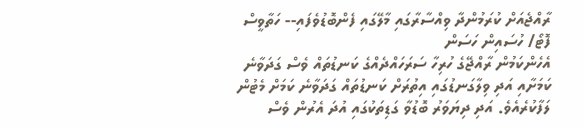ރާއްޖެއަށް ކުރަމުންދާ ވިއްސާރާގައި މާލޭގައި ފެންބޮޑުވެފައި-- ހަތާވީސް ފޮޓޯ/ ހުސައިން ހަސަން
އެހެންކަމުން ރާއްޖޭގެ ހުރިހާ ސަރަހައްދެއްގެ ކަނޑުތައް ވެސް ގަދަވާނެ ކަމަށާއި އަދި ވިލާގަނޑުގައި އިތުރަށް ކަނޑުތައް ގަދަވާނެ ކަމަށް މެޓުން ލަފާކުރެއެވެ. އަދި ދިޔަވަރު ބޮޑުވާ ގަޑިތަކުގައި އުދަ އެރުން ވެސް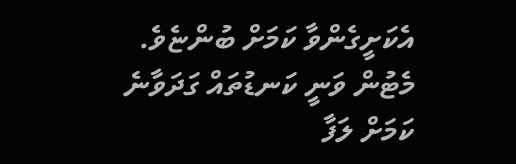އެކަށީގެންވާ ކަމަށް ބުންޏެވެ.
މެޓުން ވަނީ ކަނޑުތައް ގަދަވާނެ ކަމަށް ލަފާ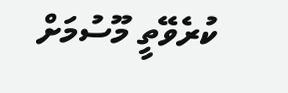ކުރެވޭތީ މޫސުމަށް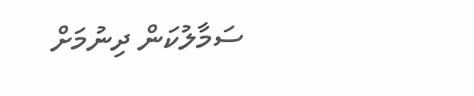ސަމާލުކަން ދިނުމަށް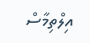އިލްތިމާސް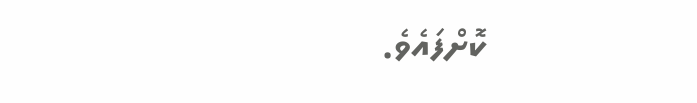ކޮށްފައެވެ.